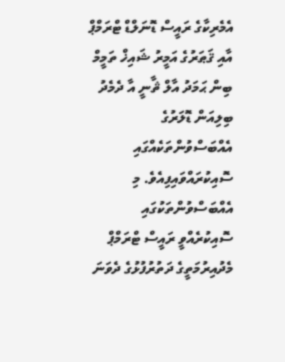އެމެރިކާގެ ރައީސް ޑޮނަލްޑް ޓްރަމްޕް އާއި ޤަޠަރުގެ އަމީރު ޝައިޚް ތަމީމް ބިން ޙަމަދު އާލް ޘާނީ އާ ދެމެދު ބިލިއަން ޑޮލަރުގެ އެއްބަސްވުންތަކެއްގައި ސޮއިކުރައްވައިފިއެވެ. މި އެއްބަސްވުންތަކުގައި ސޮއިކުރެއްވީ ރައީސް ޓްރަމްޕް މެދުއިރުމަތީގެ ދަތުރުފުޅުގެ ދެވަނަ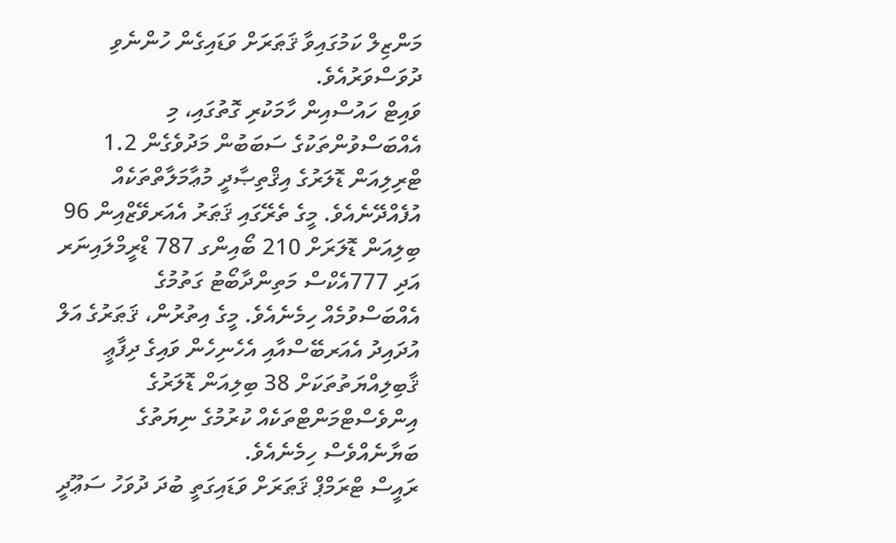މަންޒިލް ކަމުގައިވާ ޤަޠަރަށް ވަޑައިގެން ހުންނެވި ދުވަސްވަރުއެވެ.
ވައިޓް ހައުސްއިން ހާމަކުރި ގޮތުގައި، މި އެއްބަސްވުންތަކުގެ ސަބަބުން މަދުވެގެން 1.2 ޓްރިލިއަން ޑޮލަރުގެ އިޤްތިޞާދީ މުޢާމަލާތްތަކެއް އުފެއްދޭނެއެވެ. މީގެ ތެރޭގައި ޤަޠަރު އެއަރވޭޒްއިން 96 ބިލިއަން ޑޮލަރަށް 210 ބޯއިންގ 787 ޑްރީމްލައިނަރ އަދި 777އެކްސް މަތިންދާބޯޓު ގަތުމުގެ އެއްބަސްވުމެއް ހިމެނެއެވެ. މީގެ އިތުރުން، ޤަޠަރުގެ އަލް އުދައިދު އެއަރބޭސްއާއި އެހެނިހެން ވައިގެ ދިފާޢީ ޤާބިލިއްޔަތުތަކަށް 38 ބިލިއަން ޑޮލަރުގެ އިންވެސްޓްމަންޓްތަކެއް ކުރުމުގެ ނިޔަތުގެ ބަޔާނެއްވެސް ހިމެނެއެވެ.
ރައީސް ޓްރަމްޕް ޤަޠަރަށް ވަޑައިގަތީ ބުދަ ދުވަހު ސަޢޫދީ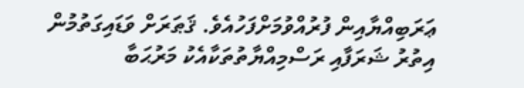ޢަރަބިއްޔާއިން ފުރުއްވުމަށްފަހުއެވެ. ޤަޠަރަށް ވަޑައިގަތުމުން އިތުރު ޝަރަފާއި ރަސްމިއްޔާތުތަކާއެކު މަރުޙަބާ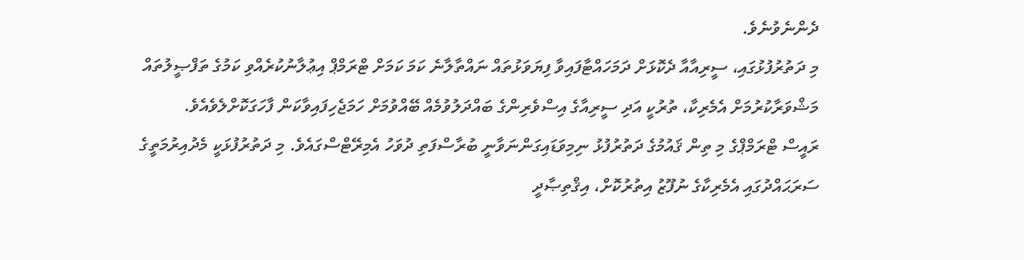ދެންނެވުނެވެ.
މި ދަތުރުފުޅުގައި، ސީރިއާއާ ދެކޮޅަށް ދަމަހައްޓާފައިވާ ފިޔަވަޅުތައް ނައްތާލާނެ ކަމަ ކަމަށް ޓްރަމްޕް އިޢުލާނުކުރެއްވި ކަމުގެ ތަފްޞީލުތައް މަޝްވަރާކުރުމަށް އެމެރިކާ، ތުރުކީ އަދި ސީރިއާގެ އިސްވެރިންގެ ބައްދަލުވުމެއް ބޭއްވުމަށް ހަމަޖެހިފައިވާކަން ފާހަގަކޮށްލެވެއެވެ.
ރައީސް ޓްރަމްޕްގެ މި ތިން ޤައުމުގެ ދަތުރުފުޅު ނިމިވަޑައިގަންނަވާނީ ބުރާސްފަތި ދުވަހު އެމިރޭޓްސްގައެވެ. މި ދަތުރުފުޅަކީ މެދުއިރުމަތީގެ ސަރަޙައްދުގައި އެމެރިކާގެ ނުފޫޒު އިތުރުކޮށް، އިޤްތިޞާދީ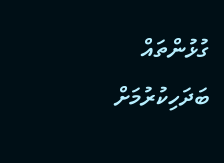ގުޅުންތައް ބަދަހިކުރުމަށް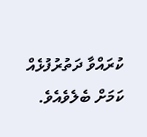ކުރައްވާ ދަތުރުފުޅެއް ކަމަށް ބެލެވެއެވެ.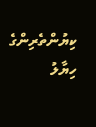ކިޔުންތެރިންގެ ހިޔާލު